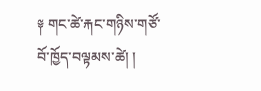༈ གང་ཚེ་རྐང་གཉིས་གཙོ་བོ་ཁྱོད་བལྟམས་ཚེ། །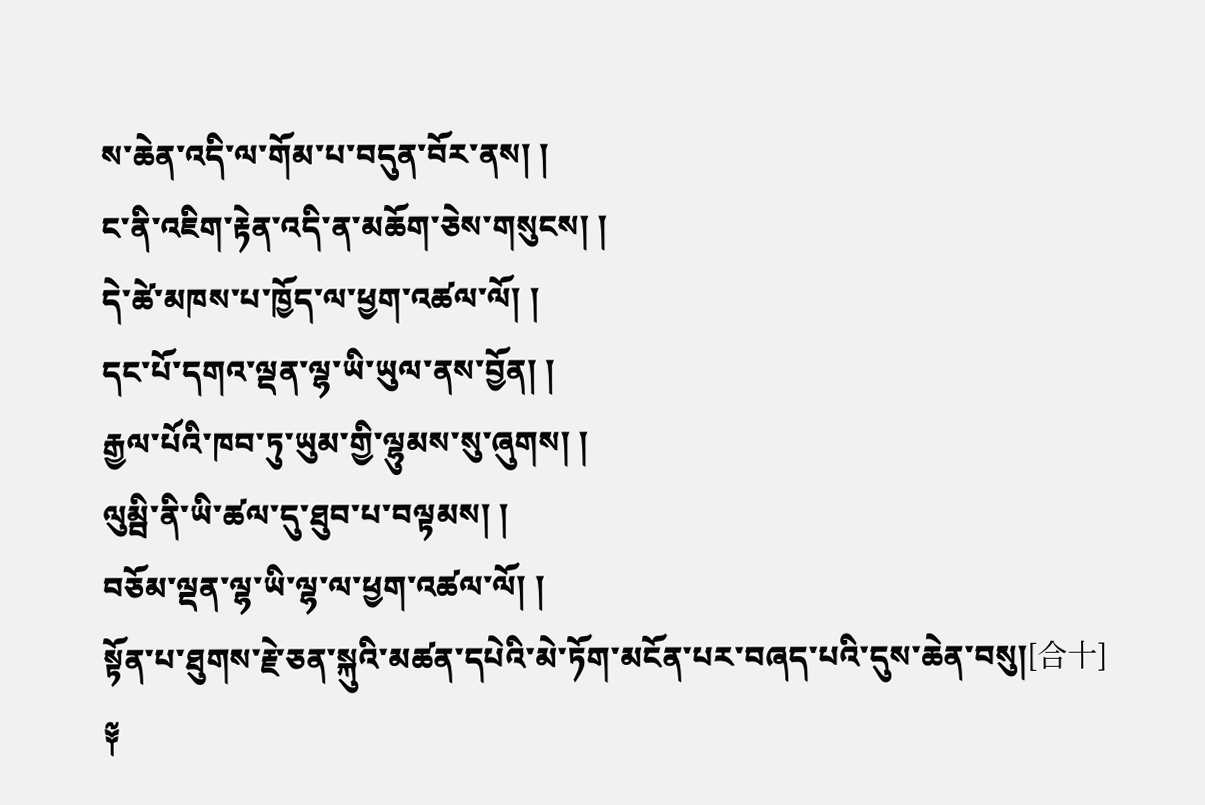ས་ཆེན་འདི་ལ་གོམ་པ་བདུན་བོར་ནས། །
ང་ནི་འཇིག་རྟེན་འདི་ན་མཆོག་ཅེས་གསུངས། །
དེ་ཚེ་མཁས་པ་ཁྱོད་ལ་ཕྱག་འཚལ་ལོ། །
དང་པོ་དགའ་ལྡན་ལྷ་ཡི་ཡུལ་ནས་བྱོན། །
རྒྱལ་པོའི་ཁབ་ཏུ་ཡུམ་གྱི་ལྷུམས་སུ་ཞུགས། །
ལུམྦི་ནི་ཡི་ཚལ་དུ་ཐུབ་པ་བལྟམས། །
བཅོམ་ལྡན་ལྷ་ཡི་ལྷ་ལ་ཕྱག་འཚལ་ལོ། །
སྟོན་པ་ཐུགས་རྗེ་ཅན་སྐུའི་མཚན་དཔེའི་མེ་ཏོག་མངོན་པར་བཞད་པའི་དུས་ཆེན་བསུ།[合十]
༈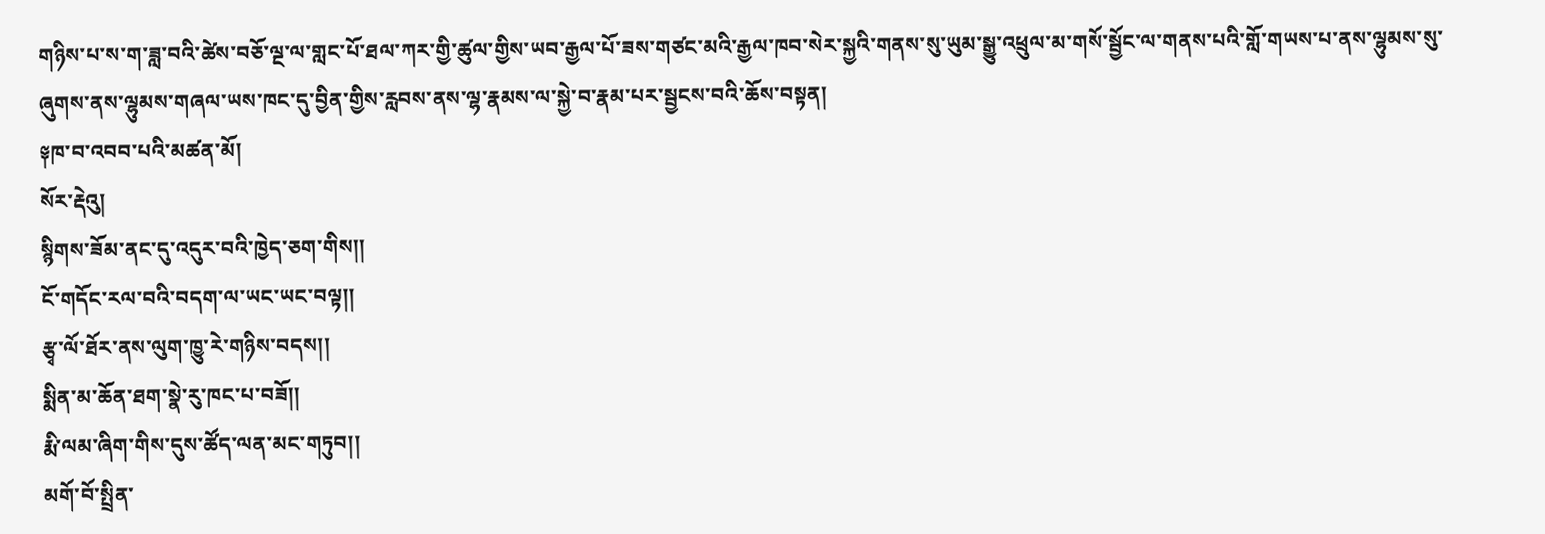གཉིས་པ་ས་ག་ཟླ་བའི་ཚེས་བཅོ་ལྔ་ལ་གླང་པོ་ཐལ་ཀར་གྱི་ཚུལ་གྱིས་ཡབ་རྒྱལ་པོ་ཟས་གཙང་མའི་རྒྱལ་ཁབ་སེར་སྐྱའི་གནས་སུ་ཡུམ་སྒྱུ་འཕྲུལ་མ་གསོ་སྦྱོང་ལ་གནས་པའི་གློ་གཡས་པ་ནས་ལྷུམས་སུ་ཞུགས་ནས་ལྷུམས་གཞལ་ཡས་ཁང་དུ་བྱིན་གྱིས་རླབས་ནས་ལྷ་རྣམས་ལ་སྐྱེ་བ་རྣམ་པར་སྦྱངས་བའི་ཆོས་བསྟན།
༈ཁ་བ་འབབ་པའི་མཚན་མོ།
སོར་རྡེའུ།
སྙིགས་ཟོམ་ནང་དུ་འདུར་བའི་ཁྱེད་ཅག་གིས།།
ངོ་གདོང་རལ་བའི་བདག་ལ་ཡང་ཡང་བལྟ།།
རྩྭ་ལོ་ཐོར་ནས་ལུག་ཁྱུ་རེ་གཉིས་བདས།།
སྨིན་མ་ཆོན་ཐག་སྣེ་རུ་ཁང་པ་བཟོ།།
རྨི་ལམ་ཞིག་གིས་དུས་ཚོད་ལན་མང་གཏུབ།།
མགོ་བོ་སྤྲིན་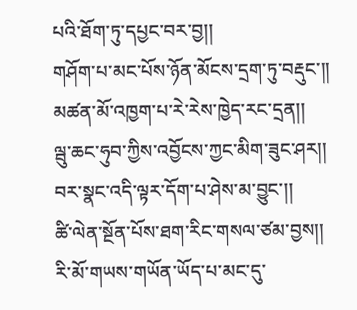པའི་ཐོག་ཏུ་དཔྱང་བར་བྱ།།
གཤོག་པ་མང་པོས་ཉོན་མོངས་དྲག་ཏུ་བརྡུང་།།
མཚན་མོ་འཁྱག་པ་རེ་རེས་ཁྱེད་རང་དྲན།།
ལྦུ་ཆང་ཧུབ་ཀྱིས་འབྱོངས་ཀྱང་མིག་ཟུང་ཤར།།
བར་སྣང་འདི་ལྟར་དོག་པ་ཤེས་མ་བྱུང་།།
ཚི་ལེན་སྔོན་པོས་ཐག་རིང་གསལ་ཙམ་བྱས།།
རི་མོ་གཡས་གཡོན་ཡོད་པ་མང་དུ་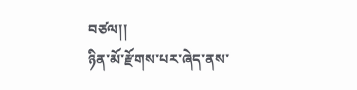བཙལ།།
ཉིན་མོ་རྫོགས་པར་ཞེད་ནས་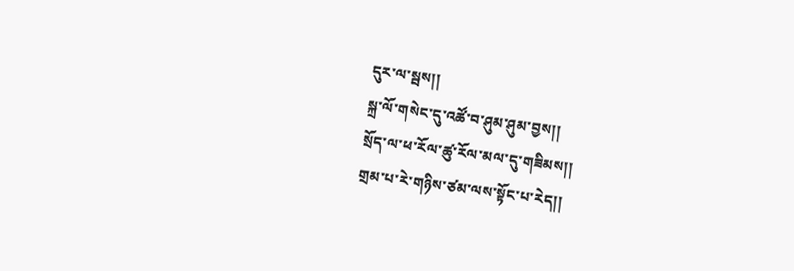དུར་ལ་སྦས།།
སྐྲ་ལོ་གསེང་དུ་འཚོ་བ་ཤུམ་ཤུམ་བྱས།།
སྲོད་ལ་ཕ་རོལ་ཚུ་རོལ་མལ་དུ་གཟིམས།།
གྲམ་པ་རེ་གཉིས་ཙམ་ལས་སྟོང་པ་རེད།།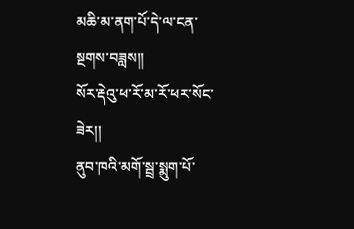མཆི་མ་ནག་པོ་དེ་ལ་ངན་སྔགས་བཟླས།།
སོར་རྡེའུ་ཕ་རོ་མ་རོ་ཕར་སོང་ཟེར།།
ནུབ་ཁའི་མགོ་སྦྲ་སྨུག་པོ་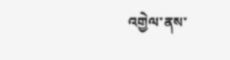འགྱེལ་ནས་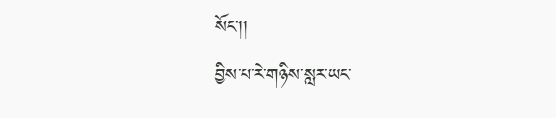སོང་།།
བྱིས་པ་རེ་གཉིས་སླར་ཡང་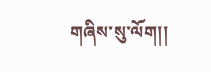གཞིས་སུ་ལོག།།